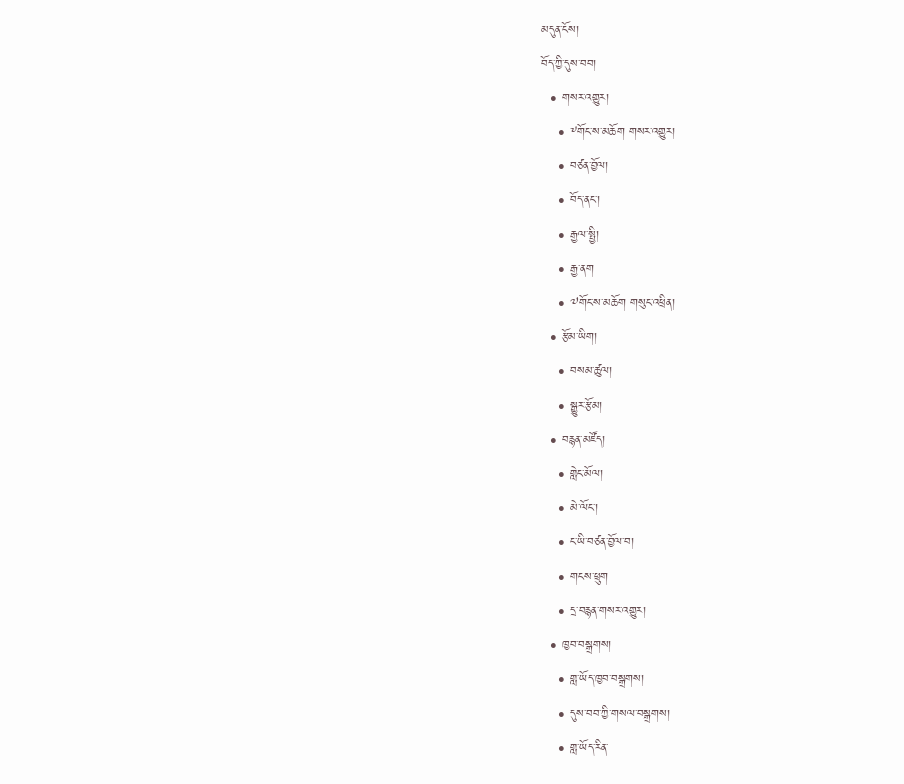མདུན་ངོས།
བོད་ཀྱི་དུས་བབ།
  • གསར་འགྱུར།
    • ༸གོང་ས་མཆོག གསར་འགྱུར།
    • བཙན་བྱོལ།
    • བོད་ནང་།
    • རྒྱལ་སྤྱི།
    • རྒྱ་ནག
    • ༧གོང་ས་མཆོག གསུང་འཕྲིན།
  • རྩོམ་ཡིག།
    • བསམ་ཚུལ།
    • སྒྱུར་རྩོམ།
  • བརྙན་མཛོད།
    • གླེང་མོལ།
    • མེ་ལོང་།
    • ང་ཡི་བཙན་བྱོལ་བ།
    • གངས་ཕྲུག
    • དྲ་བརྙན་གསར་འགྱུར།
  • ཁྱབ་བསྒྲགས།
    • གླ་ཡོད་ཁྱབ་བསྒྲགས།
    • དུས་བབ་ཀྱི་གསལ་བསྒྲགས།
    • གླ་ཡོད་རིན་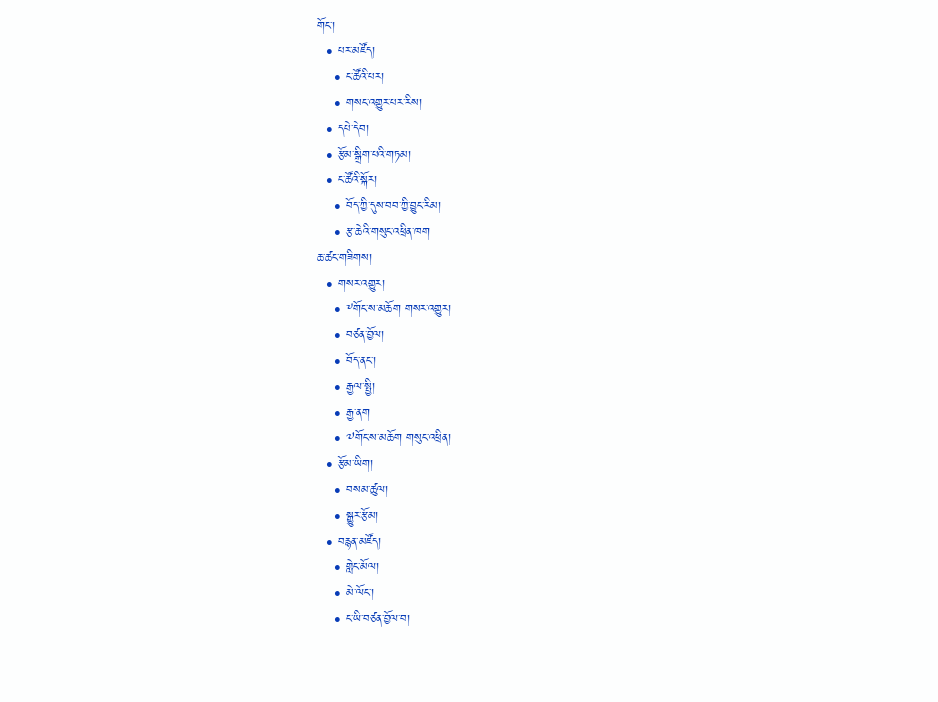གོང་།
  • པར་མཛོད།
    • ང་ཚོའི་པར།
    • གསང་འགྱུར་པར་རིས།
  • དཔེ་དེབ།
  • རྩོམ་སྒྲིག་པའི་གཏམ།
  • ང་ཚོའི་སྐོར།
    • བོད་ཀྱི་དུས་བབ་ཀྱི་བྱུང་རིམ།
    • རྩ་ཆེའི་གསུང་འཕྲིན་ཁག
ཆ་ཚང་གཟིགས།
  • གསར་འགྱུར།
    • ༸གོང་ས་མཆོག གསར་འགྱུར།
    • བཙན་བྱོལ།
    • བོད་ནང་།
    • རྒྱལ་སྤྱི།
    • རྒྱ་ནག
    • ༧གོང་ས་མཆོག གསུང་འཕྲིན།
  • རྩོམ་ཡིག།
    • བསམ་ཚུལ།
    • སྒྱུར་རྩོམ།
  • བརྙན་མཛོད།
    • གླེང་མོལ།
    • མེ་ལོང་།
    • ང་ཡི་བཙན་བྱོལ་བ།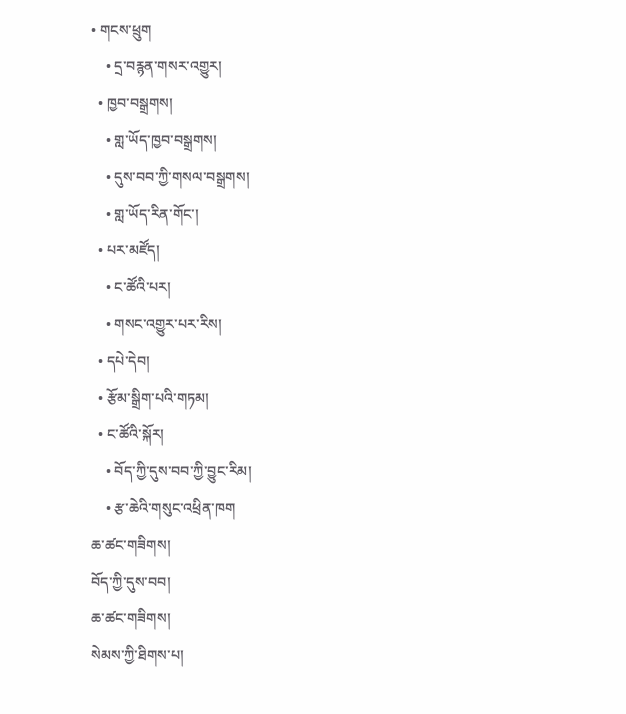• གངས་ཕྲུག
    • དྲ་བརྙན་གསར་འགྱུར།
  • ཁྱབ་བསྒྲགས།
    • གླ་ཡོད་ཁྱབ་བསྒྲགས།
    • དུས་བབ་ཀྱི་གསལ་བསྒྲགས།
    • གླ་ཡོད་རིན་གོང་།
  • པར་མཛོད།
    • ང་ཚོའི་པར།
    • གསང་འགྱུར་པར་རིས།
  • དཔེ་དེབ།
  • རྩོམ་སྒྲིག་པའི་གཏམ།
  • ང་ཚོའི་སྐོར།
    • བོད་ཀྱི་དུས་བབ་ཀྱི་བྱུང་རིམ།
    • རྩ་ཆེའི་གསུང་འཕྲིན་ཁག
ཆ་ཚང་གཟིགས།
བོད་ཀྱི་དུས་བབ།
ཆ་ཚང་གཟིགས།
སེམས་ཀྱི་ཐིགས་པ།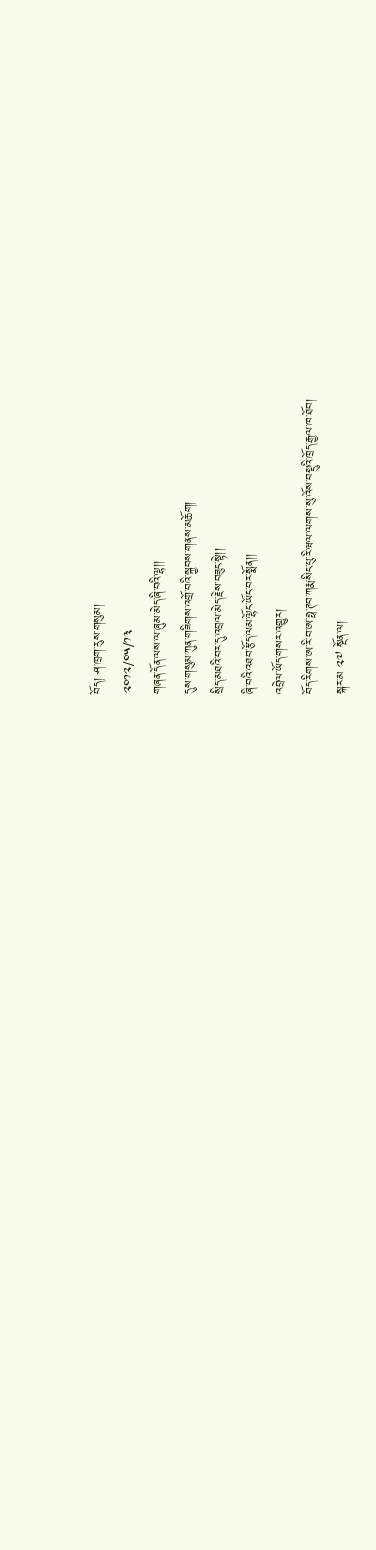བོད། ཤ་ཁྲག་རུས་གསུམ།
༢༠༡༢/༠༥/༡༣
གཞན་དོན་ལས་ལ་ཞུམ་མེད་ཞི་བའི་ལྷ།།
དུས་གསུམ་ཀུན་གཟིགས་འགྲོ་བའི་སྐྱབས་གནས་མཆོག།
སྲིད་མཐའི་བར་དུ་འབྲལ་མེད་རྗེས་བཟུང་སྟེ།།
ཞི་བའི་འཐབ་རྩོད་ལམ་ལྷོང་ཡོང་བར་སྨོན།།
འབྲེལ་ཡོད་གསར་འགྱུར།
བོད་རིགས་ཨ་རི་བ་ཨ་ཧྥ་ཊབ་ཀརྨ་སིང་པུ་རི་ཝལ་ལགས་སུ་འོས་བསྡུའི་ཁྲོད་རྒྱལ་ཁ་ཐོབ།
སྐར་མ ༢༧ སྔོན་ལ།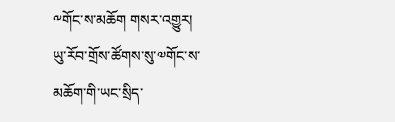༸གོང་ས་མཆོག གསར་འགྱུར།
ཡུ་རོབ་གྲོས་ཚོགས་སུ་༧གོང་ས་མཆོག་གི་ཡང་སྲིད་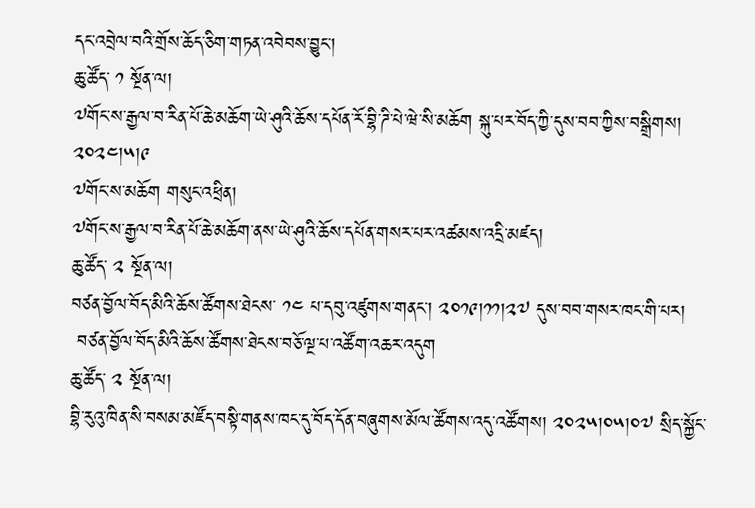དང་འབྲེལ་བའི་གྲོས་ཆོད་ཅིག་གཏན་འབེབས་བྱུང་།
ཆུ་ཚོད་ ༡ སྔོན་ལ།
༧གོང་ས་རྒྱལ་བ་རིན་པོ་ཆེ་མཆོག་ཡེ་ཤུའི་ཆོས་དཔོན་རོ་བྷི་ཌི་པེ་ཝེ་སི་མཆོག སྐུ་པར་བོད་ཀྱི་དུས་བབ་ཀྱིས་བསྒྲིགས། ༢༠༢༤།༥།༩
༧གོང་ས་མཆོག གསུང་འཕྲིན།
༧གོང་ས་རྒྱལ་བ་རིན་པོ་ཆེ་མཆོག་ནས་ཡེ་ཤུའི་ཆོས་དཔོན་གསར་པར་འཚམས་འདྲི་མཛད།
ཆུ་ཚོད་ ༢ སྔོན་ལ།
བཙན་བྱོལ་བོད་མིའི་ཆོས་ཚོགས་ཐེངས་ ༡༤ པ་དབུ་འཛུགས་གནང་། ༢༠༡༩།༡༡།༢༧ དུས་བབ་གསར་ཁང་གི་པར།
 བཙན་བྱོལ་བོད་མིའི་ཆོས་ཚོགས་ཐེངས་བཅོ་ལྔ་པ་འཚོག་འཆར་འདུག
ཆུ་ཚོད་ ༢ སྔོན་ལ།
བྷི་རུའུ་ཁིན་སི་བསམ་མཛོད་བསྟི་གནས་ཁང་དུ་བོད་དོན་བཞུགས་མོལ་ཚོགས་འདུ་འཚོགས། ༢༠༢༥།༠༥།༠༧ སྲིད་སྐྱོང་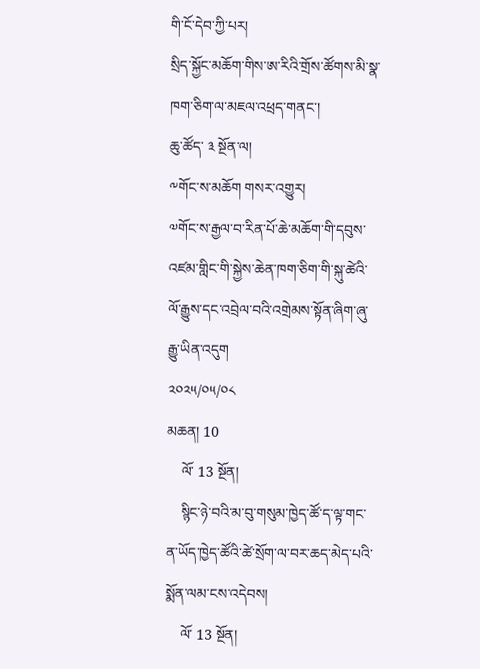གི་ངོ་དེབ་ཀྱི་པར།
སྲིད་སྐྱོང་མཆོག་གིས་ཨ་རིའི་གྲོས་ཚོགས་མི་སྣ་ཁག་ཅིག་ལ་མཇལ་འཕྲད་གནང་།
ཆུ་ཚོད་ ༣ སྔོན་ལ།
༸གོང་ས་མཆོག གསར་འགྱུར།
༧གོང་ས་རྒྱལ་བ་རིན་པོ་ཆེ་མཆོག་གི་དབུས་འཛམ་གླིང་གི་སྐྱེས་ཆེན་ཁག་ཅིག་གི་སྐུ་ཚེའི་ལོ་རྒྱུས་དང་འབྲེལ་བའི་འགྲེམས་སྟོན་ཞིག་ཞུ་རྒྱུ་ཡིན་འདུག
༢༠༢༥/༠༥/༠༨
མཆན། 10
    ལོ་ 13 སྔོན།
    སྙིང་ཉེ་བའི་མ་བུ་གསུམ་ཁྱེད་ཚོ་ད་ལྟ་གང་ན་ཡོད་ཁྱེད་ཚོའི་ཚེ་སྲོག་ལ་བར་ཆད་མེད་པའི་སྨོན་ལམ་ངས་འདེབས།
    ལོ་ 13 སྔོན།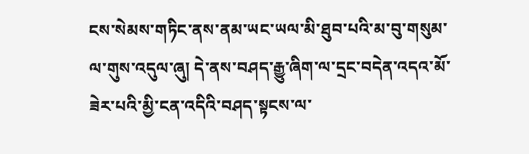ངས་སེམས་གཏིང་ནས་ནམ་ཡང་ཡལ་མི་ཐུབ་པའི་མ་བུ་གསུམ་ལ་གུས་འདུལ་ཞུ། དེ་ནས་བཤད་རྒྱུ་ཞིག་ལ་དྲང་བདེན་འདའ་མོ་ཟེར་པའི་མྱི་ངན་འདིའི་བཤད་སྟངས་ལ་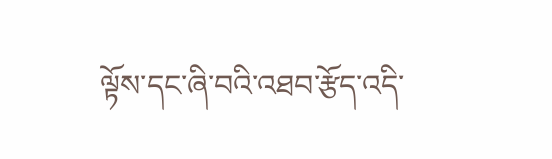ལྟོས་དང་ཞི་བའི་འཐབ་རྩོད་འདི་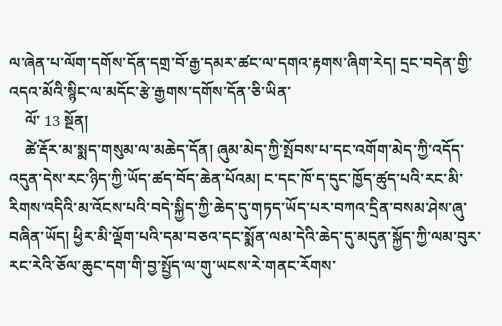ལ་ཞེན་པ་ལོག་དགོས་དོན་དགྲ་བོ་རྒྱ་དམར་ཚང་ལ་དགའ་རྟགས་ཞིག་རེད། དྲང་བདེན་གྱི་འདའ་མོའི་སྙིང་ལ་མདོང་རྩེ་རྒྱགས་དགོས་དོན་ཅི་ཡིན་
    ལོ་ 13 སྔོན།
    ཚེ་རྡོར་མ་སྨད་གསུམ་ལ་མཆེད་དོན། ཞུམ་མེད་ཀྱི་སྤོབས་པ་དང་འགོག་མེད་ཀྱི་འདོད་འདུན་དེས་རང་ཉིད་ཀྱི་ཡོད་ཚད་བོད་ཆེན་པོའམ། ང་དང་ཁོ་ད་དུང་ཁྱོད་ཚུད་པའི་རང་མི་རིགས་འདིའི་མ་འོངས་པའི་བདེ་སྐྱིད་ཀྱི་ཆེད་དུ་གཏད་ཡོད་པར་བཀའ་དྲིན་བསམ་ཤེས་ཞུ་བཞིན་ཡོད། ཕྱིར་མི་ལྡོག་པའི་དམ་བཅའ་དང་སྨོན་ལམ་དེའི་ཆེད་དུ་མདུན་སྐྱོད་ཀྱི་ལམ་བུར་རང་རེའི་ཅོལ་ཆུང་དག་གི་བྱ་སྤྱོད་ལ་གུ་ཡངས་རེ་གནང་རོགས་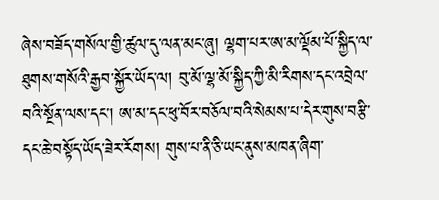ཞེས་བཟོད་གསོལ་གྱི་ཚུལ་དུ་ལན་མང་ཞུ། ལྷག་པར་ཨ་མ་ལྡོམ་པོ་སྐྱིད་ལ་ཐུགས་གསོའི་རྒྱབ་སྐྱོར་ཡོད་ལ། བུ་མོ་ལྷ་མོ་སྐྱིད་ཀྱི་མི་རིགས་དང་འབྲེལ་བའི་སྔོན་ལས་དང་། ཨ་མ་དང་ཕུ་བོར་བཅོལ་བའི་སེམས་པ་དེར་གུས་བརྩི་དང་ཆེ་བསྟོད་ཡོད་ཟེར་རོགས། གུས་པ་ནི་ཅི་ཡང་ནུས་མཁན་ཞིག་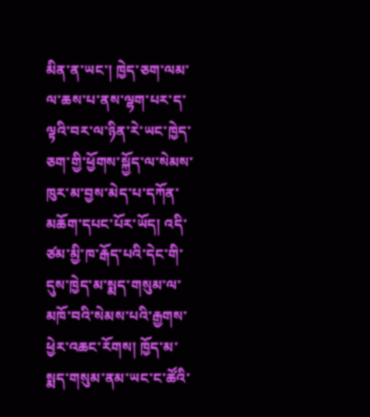མིན་ན་ཡང་། ཁྱེད་ཅག་ལམ་ལ་ཆས་པ་ནས་ལྷག་པར་ད་ལྟའི་བར་ལ་ཉིན་རེ་ཡང་ཁྱེད་ཅག་གྱི་ཕྱོགས་སྐྱོད་ལ་སེམས་ཁུར་མ་བྱས་མེད་པ་དཀོན་མཆོག་དཔང་པོར་ཡོད། འདི་ཙམ་མྱི་ཁ་རྒོད་པའི་དེང་གི་དུས་ཁྱེད་མ་སྨད་གསུམ་ལ་མཁོ་བའི་སེམས་པའི་རྒྱགས་ཕྱེར་འཆང་རོགས། ཁྱོད་མ་སྨད་གསུམ་ནམ་ཡང་ང་ཚོའི་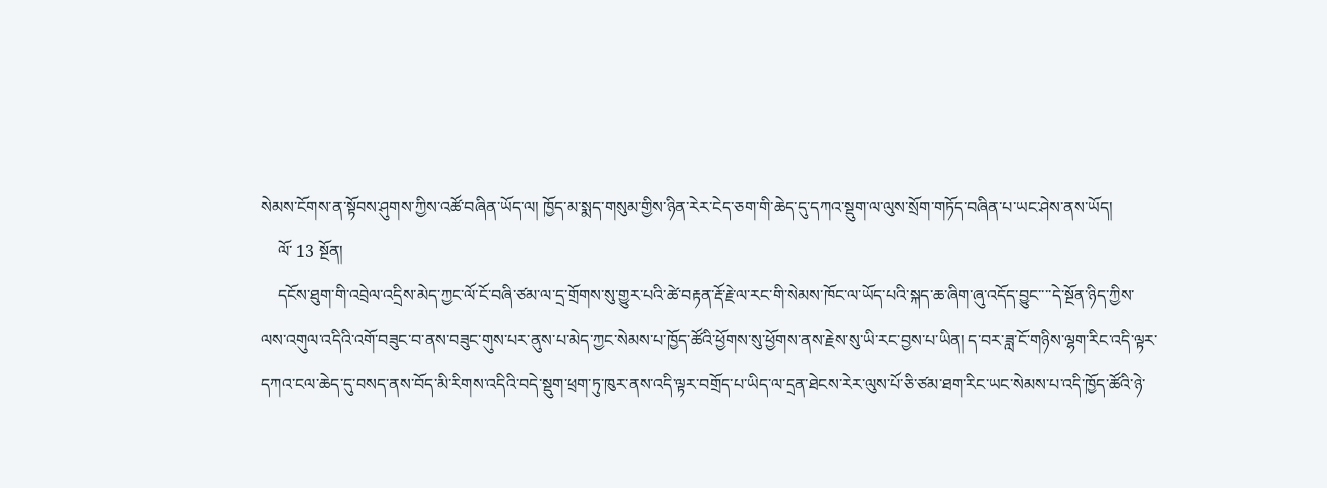སེམས་ངོགས་ན་སྟོབས་ཤུགས་ཀྱིས་འཚོ་བཞིན་ཡོད་ལ། ཁྱོད་མ་སྨད་གསུམ་གྱིས་ཉིན་རེར་ངེད་ཅག་གི་ཆེད་དུ་དཀའ་སྡུག་ལ་ལུས་སྲོག་གཏོད་བཞིན་པ་ཡང་ཤེས་ནས་ཡོད།
    ལོ་ 13 སྔོན།
    དངོས་ཐུག་གི་འབྲེལ་འདྲིས་མེད་ཀྱང་ལོ་ངོ་བཞི་ཙམ་ལ་དྲ་གྲོགས་སུ་གྱུར་པའི་ཚེ་བརྟན་རྡོ་རྗེ་ལ་རང་གི་སེམས་ཁོང་ལ་ཡོད་པའི་སྐད་ཆ་ཞིག་ཞུ་འདོད་བྱུང་་་་དེ་སྔོན་ཉིད་ཀྱིས་ལས་འགུལ་འདིའི་འགོ་བཟུང་བ་ནས་བཟུང་གུས་པར་ནུས་པ་མེད་ཀྱང་སེམས་པ་ཁྱོད་ཚོའི་ཕྱོགས་སུ་ཕྱོགས་ནས་རྗེས་སུ་ཡི་རང་བྱས་པ་ཡིན། ད་བར་ཟླ་ངོ་གཉིས་ལྷག་རིང་འདི་ལྟར་དཀའ་ངལ་ཆེད་དུ་བསད་ནས་བོད་མི་རིགས་འདིའི་བདེ་སྡུག་ཕྲག་ཏུ་ཁུར་ནས་འདི་ལྟར་བགྲོད་པ་ཡིད་ལ་དྲན་ཐེངས་རེར་ལུས་པོ་ཅི་ཙམ་ཐག་རིང་ཡང་སེམས་པ་འདི་ཁྱོད་ཚོའི་ཉེ་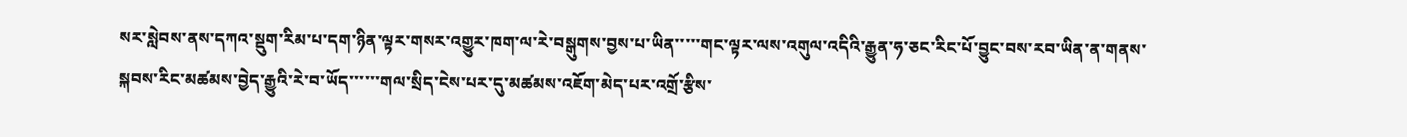སར་སླེབས་ནས་དཀའ་སྡུག་རིམ་པ་དག་ཉིན་ལྟར་གསར་འགྱུར་ཁག་ལ་རེ་བསྒུགས་བྱས་པ་ཡིན་་་་་གང་ལྟར་ལས་འགུལ་འདིའི་རྒྱུན་ཧ་ཅང་རིང་པོ་བྱུང་བས་རབ་ཡིན་ན་གནས་སྐབས་རིང་མཚམས་བྱེད་རྒྱུའི་རེ་བ་ཡོད་་་་་་གལ་སྲིད་ངེས་པར་དུ་མཚམས་འཇོག་མེད་པར་འགྲོ་རྩིས་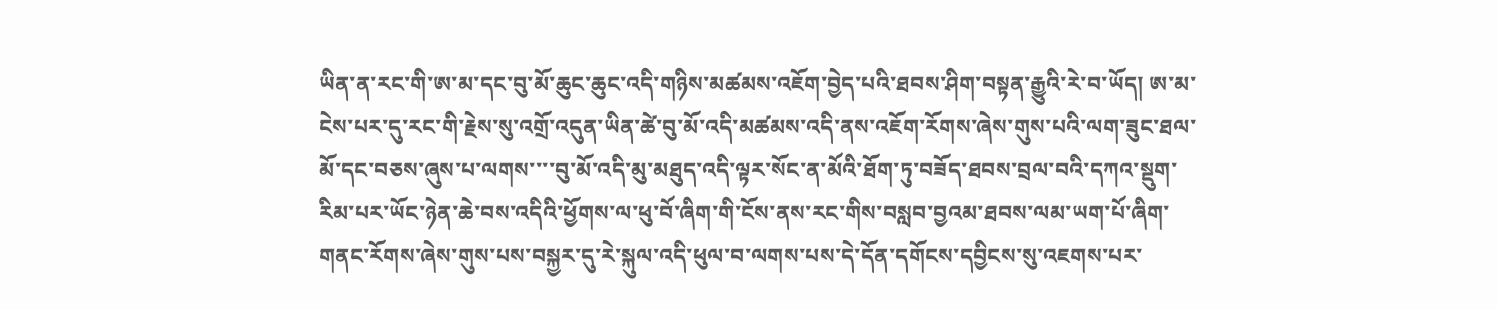ཡིན་ན་རང་གི་ཨ་མ་དང་བུ་མོ་ཆུང་ཆུང་འདི་གཉིས་མཚམས་འཇོག་བྱེད་པའི་ཐབས་ཤིག་བསྟན་རྒྱུའི་རེ་བ་ཡོད། ཨ་མ་ངེས་པར་དུ་རང་གི་རྗེས་སུ་འགྲོ་འདུན་ཡིན་ཚེ་བུ་མོ་འདི་མཚམས་འདི་ནས་འཇོག་རོགས་ཞེས་གུས་པའི་ལག་ཟུང་ཐལ་མོ་དང་བཅས་ཞུས་པ་ལགས་་་་བུ་མོ་འདི་མུ་མཐུད་འདི་ལྟར་སོང་ན་མོའི་ཐོག་ཏུ་བཟོད་ཐབས་བྲལ་བའི་དཀའ་སྡུག་རིམ་པར་ཡོང་ཉེན་ཆེ་བས་འདིའི་ཕྱོགས་ལ་ཕུ་བོ་ཞིག་གི་ངོས་ནས་རང་གིས་བསླབ་བྱའམ་ཐབས་ལམ་ཡག་པོ་ཞིག་གནང་རོགས་ཞེས་གུས་པས་བསྐྱར་དུ་རེ་སྐུལ་འདི་ཕུལ་བ་ལགས་པས་དེ་དོན་དགོངས་དབྱིངས་སུ་འཇགས་པར་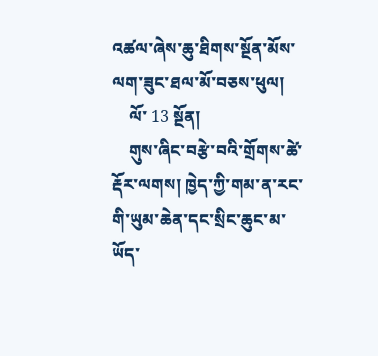འཚལ་ཞེས་ཆུ་ཐིགས་སྔོན་མོས་ལག་ཟུང་ཐལ་མོ་བཅས་ཕུལ།
    ལོ་ 13 སྔོན།
    གུས་ཞིང་བརྩེ་བའི་གྲོགས་ཚེ་རྡོར་ལགས། ཁྱེད་ཀྱི་གམ་ན་རང་གི་ཡུམ་ཆེན་དང་སྲིང་ཆུང་མ་ཡོད་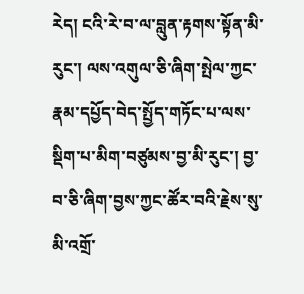རེད། ངའི་རེ་བ་ལ་བླུན་རྟགས་སྟོན་མི་རུང་། ལས་འགུལ་ཅི་ཞིག་སྤེལ་ཀྱང་རྣམ་དཔྱོད་བེད་སྤྱོད་གཏོང་པ་ལས་སྡིག་པ་མིག་བཙུམས་བྱ་མི་རུང་། བྱ་བ་ཅི་ཞིག་བྱས་ཀྱང་ཚོར་བའི་རྗེས་སུ་མི་འགྲོ་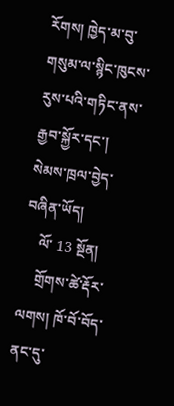རོགས། ཁྱེད་མ་བུ་གསུམ་ལ་སྙིང་ཁུངས་རུས་པའི་གཏིང་ནས་རྒྱབ་སྐྱོར་དང་། སེམས་ཁྲལ་བྱེད་བཞིན་ཡོད།
    ལོ་ 13 སྔོན།
    གྲོགས་ཚེ་རྡོར་ལགས། ཁོ་བོ་བོད་ནང་དུ་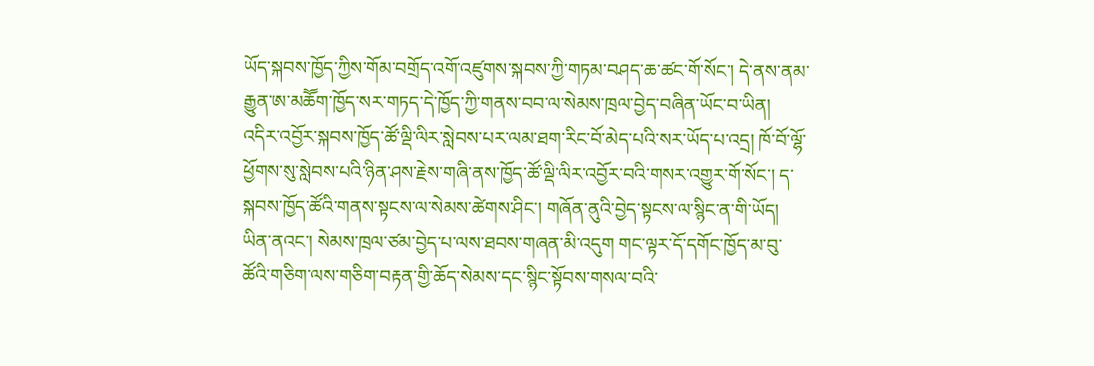ཡོད་སྐབས་ཁྱོད་ཀྱིས་གོམ་བགྲོད་འགོ་འཛུགས་སྐབས་ཀྱི་གཏམ་བཤད་ཆ་ཚང་གོ་སོང་། དེ་ནས་ནམ་རྒྱུན་ཨ་མཆཽག་ཁྱོད་སར་གཏད་དེ་ཁྱོད་ཀྱི་གནས་བབ་ལ་སེམས་ཁྲལ་བྱེད་བཞིན་ཡོང་བ་ཡིན། འདིར་འབྱོར་སྐབས་ཁྱོད་ཚོ་ལྡི་ལིར་སླེབས་པར་ལམ་ཐག་རིང་བོ་མེད་པའི་སར་ཡོད་པ་འདྲ། ཁོ་བོ་ལྷོ་ཕྱོགས་སུ་སླེབས་པའི་ཉིན་ཤས་རྗེས་གཞི་ནས་ཁྱོད་ཚོ་ལྡི་ལིར་འབྱོར་བའི་གསར་འགྱུར་གོ་སོང་། ད་སྐབས་ཁྱོད་ཚོའི་གནས་སྟངས་ལ་སེམས་ཚེགས་ཤིང་། གཞོན་ནུའི་བྱེད་སྟངས་ལ་སྙིང་ན་གི་ཡོད། ཡིན་ནའང་། སེམས་ཁྲལ་ཙམ་བྱེད་པ་ལས་ཐབས་གཞན་མི་འདུག གང་ལྟར་དོ་དགོང་ཁྱོད་མ་བུ་ཚོའི་གཅིག་ལས་གཅིག་བརྟན་གྱི་ཆོད་སེམས་དང་སྙིང་སྟོབས་གསལ་བའི་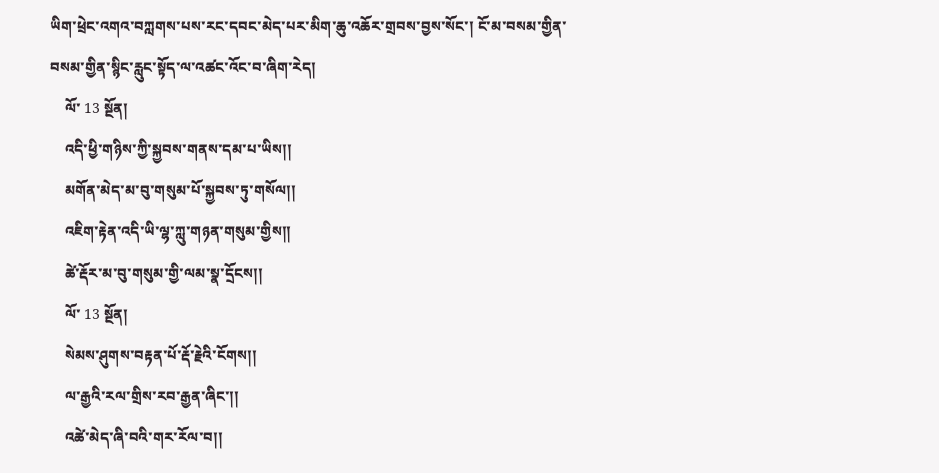ཡིག་ཕྲེང་འགའ་བཀླགས་པས་རང་དབང་མེད་པར་མིག་ཆུ་འཆོར་གྲབས་བྱས་སོང་། ངོ་མ་བསམ་གྱིན་བསམ་གྱིན་སྙིང་རླུང་སྟོད་ལ་འཚང་འོང་བ་ཞིག་རེད།
    ལོ་ 13 སྔོན།
    འདི་ཕྱི་གཉིས་ཀྱི་སྐྱབས་གནས་དམ་པ་ཡིས།།
    མགོན་མེད་མ་བུ་གསུམ་པོ་སྐྱབས་ཏུ་གསོལ།།
    འཇིག་རྟེན་འདི་ཡི་ལྷ་ཀླུ་གཉན་གསུམ་གྱིས།།
    ཚེ་རྡོར་མ་བུ་གསུམ་གྱི་ལམ་སྣ་དྲོངས།།
    ལོ་ 13 སྔོན།
    སེམས་ཤུགས་བརྟན་པོ་རྡོ་རྗེའི་ངོགས།།
    ལ་རྒྱའི་རལ་གྲིས་རབ་རྒྱན་ཞིང་།།
    འཚེ་མེད་ཞི་བའི་གར་རོལ་བ།།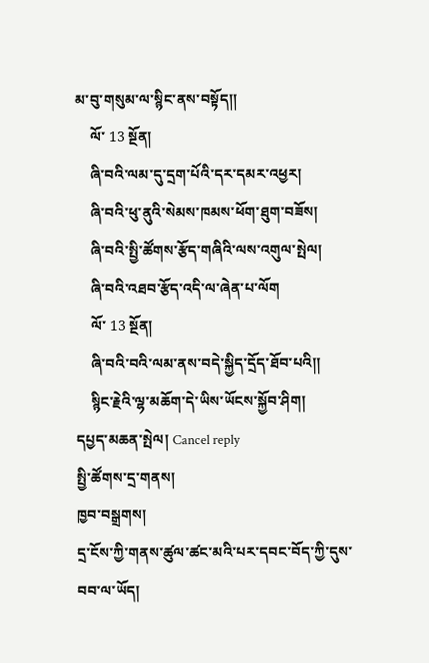མ་བུ་གསུམ་ལ་སྙིང་ནས་བསྟོད།།
    ལོ་ 13 སྔོན།
    ཞི་བའི་ལམ་དུ་དྲག་པོའི་དར་དམར་འཕྱར།
    ཞི་བའི་ཕུ་ནུའི་སེམས་ཁམས་ཕོག་ཐུག་བཟོས།
    ཞི་བའི་སྤྱི་ཚོགས་རྩོད་གཞིའི་ལས་འགུལ་སྤེལ།
    ཞི་བའི་འཐབ་རྩོད་འདི་ལ་ཞེན་པ་ལོག
    ལོ་ 13 སྔོན།
    ཞི་བའི་བའི་ལམ་ནས་བདེ་སྐྱིད་དྲོད་ཐོབ་པའི།།
    སྙིང་རྗེའི་ལྷ་མཆོག་དེ་ཡིས་ཡོངས་སྐྱོབ་ཤིག།
དཔྱད་མཆན་སྤེལ། Cancel reply
སྤྱི་ཚོགས་དྲ་གནས།
ཁྱབ་བསྒྲགས།
དྲ་ངོས་ཀྱི་གནས་ཚུལ་ཚང་མའི་པར་དབང་བོད་ཀྱི་དུས་བབ་ལ་ཡོད།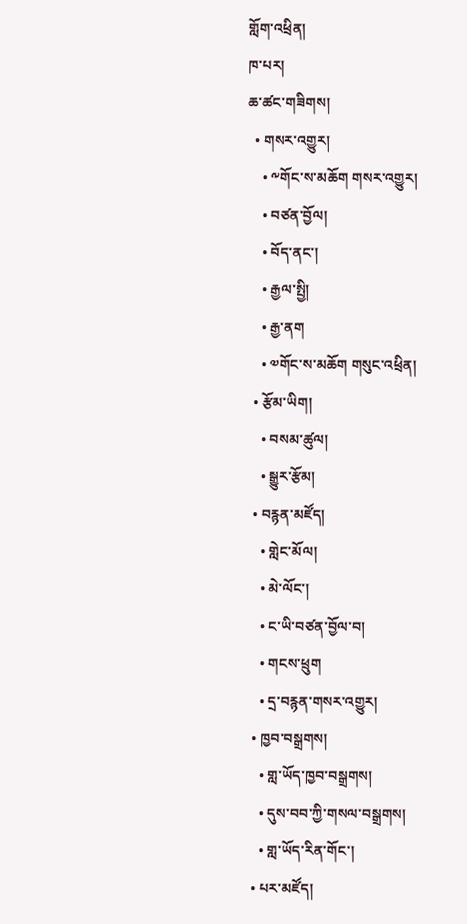གློག་འཕྲིན།
ཁ་པར།
ཆ་ཚང་གཟིགས།
  • གསར་འགྱུར།
    • ༸གོང་ས་མཆོག གསར་འགྱུར།
    • བཙན་བྱོལ།
    • བོད་ནང་།
    • རྒྱལ་སྤྱི།
    • རྒྱ་ནག
    • ༧གོང་ས་མཆོག གསུང་འཕྲིན།
  • རྩོམ་ཡིག།
    • བསམ་ཚུལ།
    • སྒྱུར་རྩོམ།
  • བརྙན་མཛོད།
    • གླེང་མོལ།
    • མེ་ལོང་།
    • ང་ཡི་བཙན་བྱོལ་བ།
    • གངས་ཕྲུག
    • དྲ་བརྙན་གསར་འགྱུར།
  • ཁྱབ་བསྒྲགས།
    • གླ་ཡོད་ཁྱབ་བསྒྲགས།
    • དུས་བབ་ཀྱི་གསལ་བསྒྲགས།
    • གླ་ཡོད་རིན་གོང་།
  • པར་མཛོད།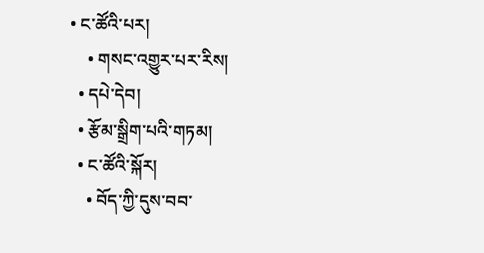• ང་ཚོའི་པར།
    • གསང་འགྱུར་པར་རིས།
  • དཔེ་དེབ།
  • རྩོམ་སྒྲིག་པའི་གཏམ།
  • ང་ཚོའི་སྐོར།
    • བོད་ཀྱི་དུས་བབ་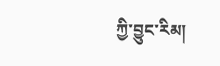ཀྱི་བྱུང་རིམ།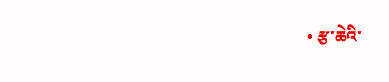• རྩ་ཆེའི་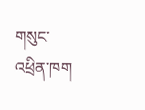གསུང་འཕྲིན་ཁག